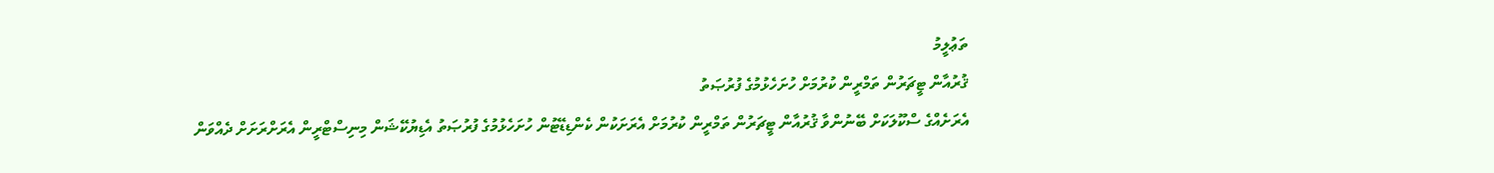ތަޢުލީމު
ޤުރުއާން ޓީޗަރުން ތަމްރީން ކުރުމަށް ހުށަހެޅުމުގެ ފުރުޞަތު
އެރަށެއްގެ ސްކޫލަކަށް ބޭނުންވާ ޤުރުއާން ޓީޗަރުން ތަމްރީން ކުރުމަށް އެރަށަކުން ކެންޑިޑޭޓުން ހުށަހެޅުމުގެ ފުރުޞަތު އެޑިޔުކޭޝަން މިނިސްޓްރީން އެރަށްރަށަށް ދެއްވަން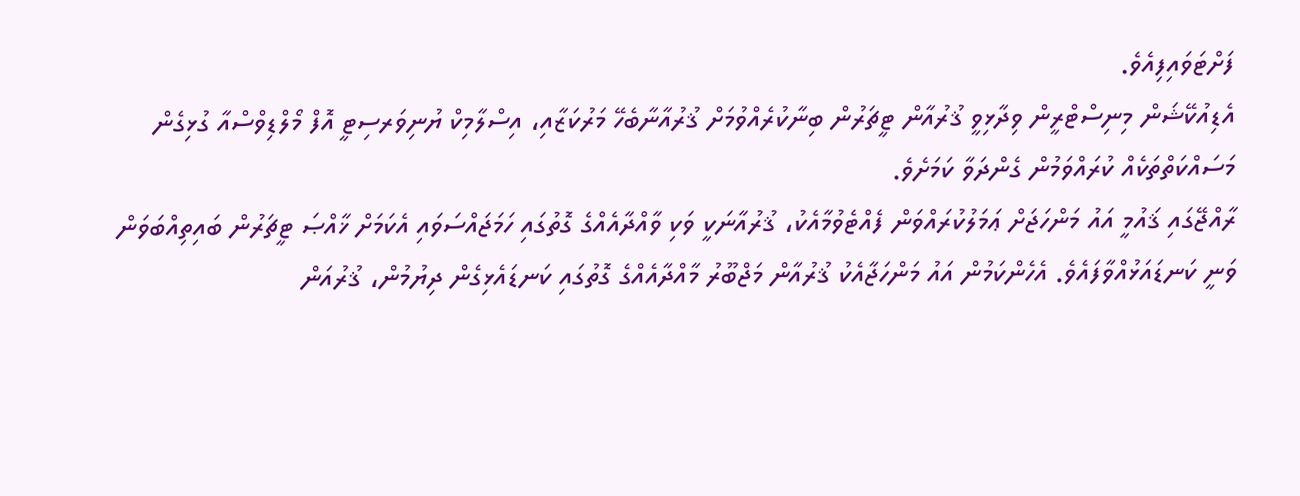ފަށްޓަވައިފިއެވެ.
އެޑިއުކޭޝަން މިނިސްޓްރީން ވިދާޅިވީ ޤުރުއާން ޓީޗަރުން ބިނާކުރެއްވުމަށް ޤުރުއާނާބެހޭ މަރުކަޒާއި، އިސްލާމިކް ޔުނިވަރސިޓީ އޮފް މޯލްޑިވްސްއާ ގުޅިގެން މަސައްކަތްތަކެއް ކުރައްވަމުން ގެންދަވާ ކަމަށެވެ.
ރާއްޖޭގައި ޤައުމީ އައު މަންހަޖަށް ޢަމަލުކުރައްވަން ފެއްޓެވުމާއެކު، ޤުރުއާނަކީ ވަކި ވާއްދާއެއްގެ ގޮތުގައި ހަމަޖައްސަވައި އެކަމަށް ޚާއްޞަ ޓީޗަރުން ބައިތިއްބަވަން ވަނީ ކަނޑައަޅުއްވާފައެވެ. އެހެންކަމުން އައު މަންހަޖާއެކު ޤުރުއާން މަޖްބޫރު މާއްދާއެއްގެ ގޮތުގައި ކަނޑައެޅިގެން ދިޔުމުން، ޤުރުއަން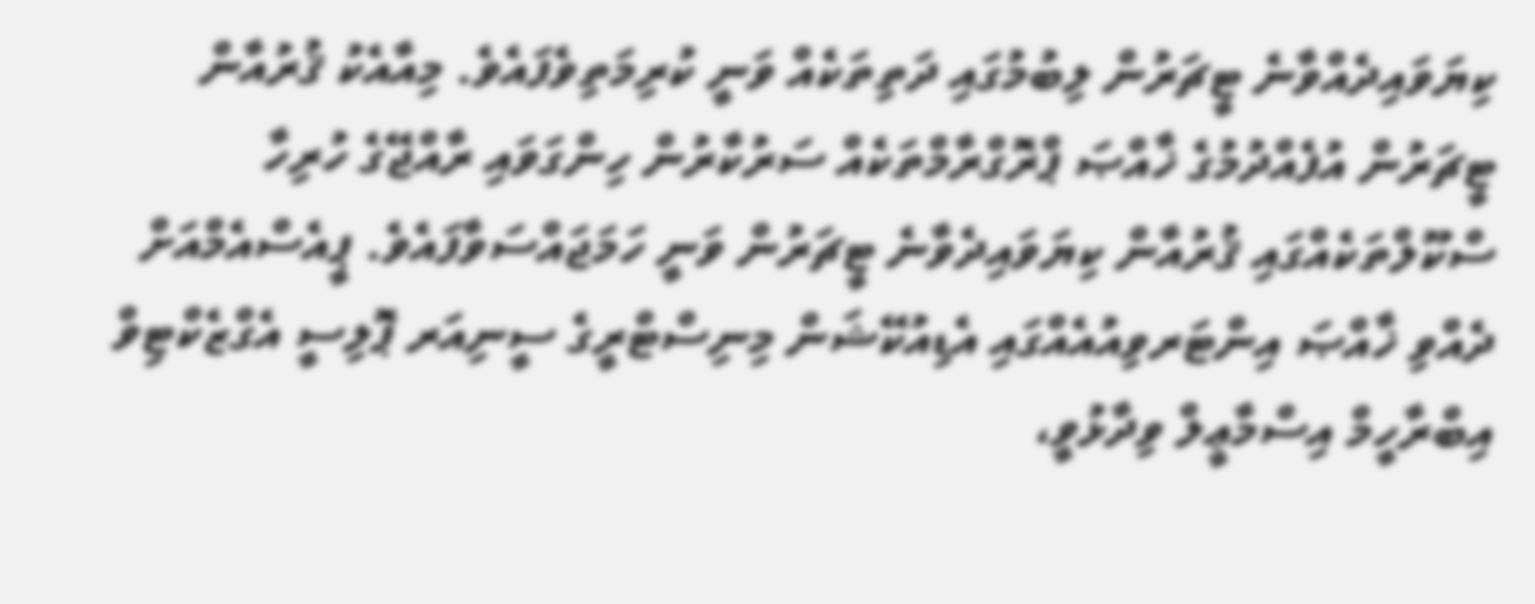ކިޔަވައިދެއްވާނެ ޓީޗަރުން ލިބުމުގައި ދަތިތަކެއް ވަނީ ކުރިމަތިވެފައެވެ. މިއާއެކު ޤުރުއާން ޓީޗަރުން އުފެއްދުމުގެ ޚާއްޞަ ޕްރޮގްރާމްތަކެއް ސަރުކާރުން ހިންގަވައި ރާއްޖޭގެ ހުރިހާ ސްކޫލްތަކެއްގައި ޤުރުއާން ކިޔަވައިދެވާނެ ޓީޗަރުން ވަނީ ހަމަޖައްސަވާފައެވެ. ޕީއެސްއެމްއަށް ދެއްވި ޚާއްޞަ އިންޓަރވިއުއެއްގައި އެޑިއުކޭޝަން މިނިސްޓްރީގެ ސީނިއަރ ޕޮލިސީ އެގްޒެކްޓިވް އިބްރާހީމް އިސްމާޢީލް ވިދާޅުވީ،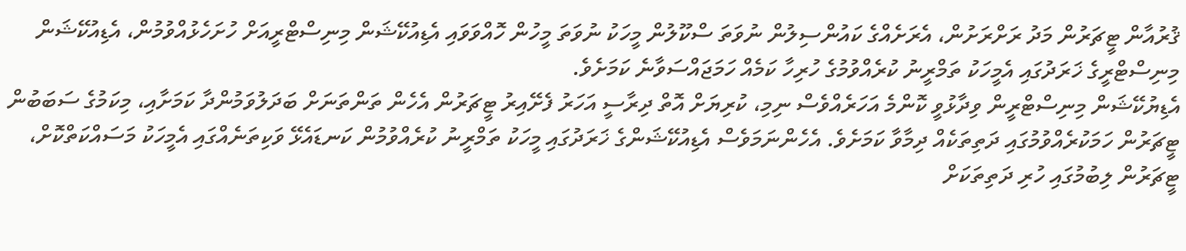ޤުރުއާން ޓީޗަރުން މަދު ރަށްރަށުން، އެރަށެއްގެ ކައުންސިލުން ނުވަތަ ސްކޫލުން މީހަކު ނުވަތަ މީހުން ހޮއްވަވައި އެޑިއުކޭޝަން މިނިސްޓްރީއަށް ހުށަހެޅުއްވުމުން، އެޑިއުކޭޝަން މިނިސްޓްރީގެ ޚަރަދުގައި އެމީހަކު ތަމްރީނު ކުރެއްވުމުގެ ހުރިހާ ކަމެއް ހަމަޖައްސަވާނެ ކަމަށެވެ.
އެޑިޔުކޭޝަން މިނިސްޓްރީން ވިދާޅުވީ ކޮންމެ އަހަރެއްވެސް ނިމި، ކުރިޔަށް އޮތް ދިރާސީ އަހަރު ފެށޭއިރު ޓީޗަރުން އެހެން ތަންތަނަށް ބަދަލުވަމުންދާ ކަމަށާއި، މިކަމުގެ ސަބަބުން ޓީޗަރުން ހަމަކުރެއްވުމުގައި ދަތިތަކެއް ދިމާވާ ކަމަށެވެ. އެހެންނަމަވެސް އެޑިއުކޭޝަންގެ ޚަރަދުގައި މީހަކު ތަމްރީނު ކުރެއްވުމުން ކަނޑައެޅޭ ވަކިތަނެއްގައި އެމީހަކު މަސައްކަތްކޮށް، ޓީޗަރުން ލިބުމުގައި ހުރި ދަތިތަކަށް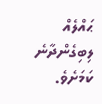ޙައްލެއް ލިބިގެންދާނެ ކަމަށެވެ.